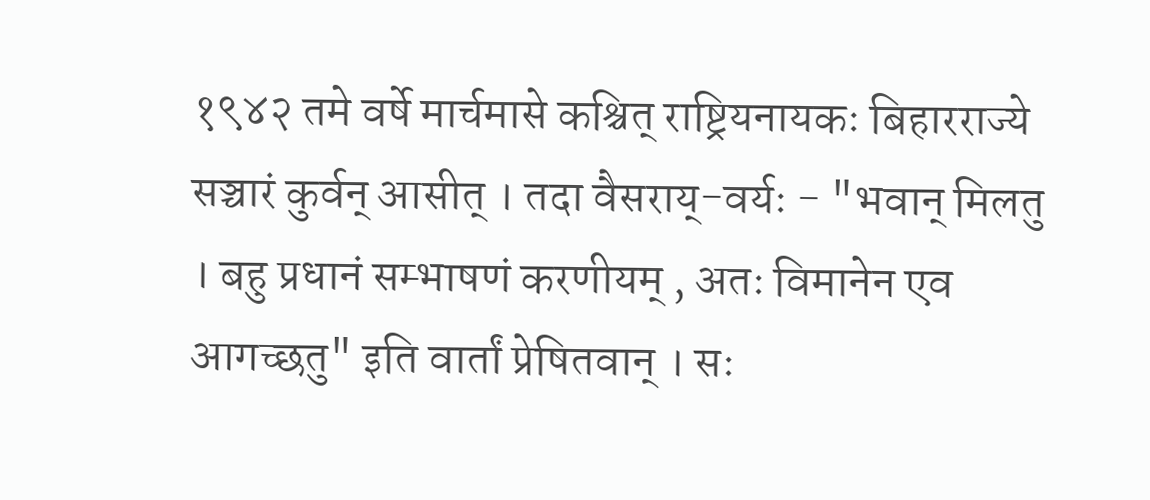१९४२ तमे वर्षे मार्चमासे कश्चित् राष्ट्रियनायकः बिहारराज्ये सञ्चारं कुर्वन् आसीत् । तदा वैसराय्-वर्यः - "भवान् मिलतु । बहु प्रधानं सम्भाषणं करणीयम् , अतः विमानेन एव आगच्छतु" इति वार्तां प्रेषितवान् । सः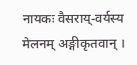नायकः वैसराय्-वर्यस्य मेलनम् अङ्गीकृतवान् ।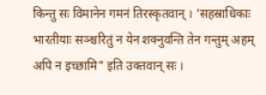किन्तु सः विमानेन गमनं तिरस्कृतवान् । 'सहस्राधिकाः भारतीयाः सञ्श्चरितुं न येन शक्नुवन्ति तेन गन्तुम् अहम् अपि न इच्छामि" इति उक्तवान् सः ।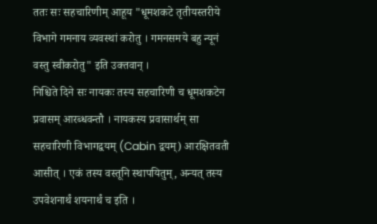ततः सः सहचारिणीम् आहूय "धूमशकटे तृतीयस्तरीये विभागे गमनाय व्यवस्थां करोतु । गमनसमये बहु न्यूनं वस्तु स्वीकरोतु" इति उक्तवान् ।
निश्चिते दिने सः नायकः तस्य सहचारिणी च धूमशकटेन प्रवासम् आरब्धवन्तौ । नायकस्य प्रवासार्थम् सा सहचारिणी विभागद्वयम् (Cabin द्वयम्) आरक्षितवती आसीत् । एकं तस्य वस्तूनि स्थापयितुम्, अन्यत् तस्य उपवेशनार्थं शयनार्थं च इति ।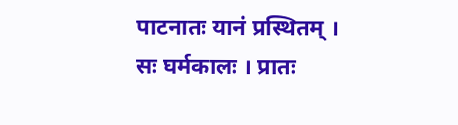पाटनातः यानं प्रस्थितम् । सः घर्मकालः । प्रातः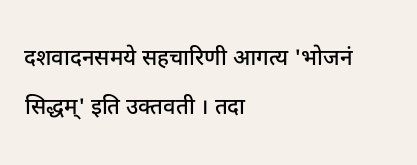दशवादनसमये सहचारिणी आगत्य 'भोजनं सिद्धम्' इति उक्तवती । तदा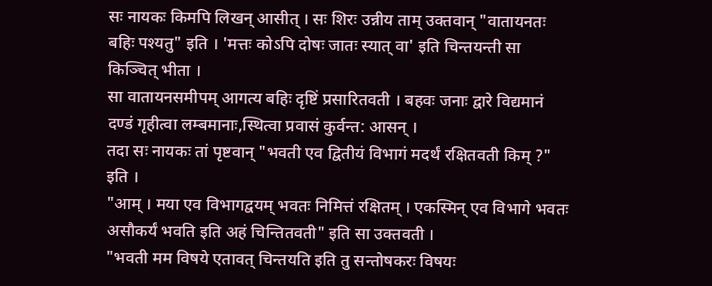सः नायकः किमपि लिखन् आसीत् । सः शिरः उन्नीय ताम् उक्तवान् "वातायनतः बहिः पश्यतु" इति । 'मत्तः कोऽपि दोषः जातः स्यात् वा' इति चिन्तयन्ती सा किञ्चित् भीता ।
सा वातायनसमीपम् आगत्य बहिः दृष्टिं प्रसारितवती । बहवः जनाः द्वारे विद्यमानं दण्डं गृहीत्वा लम्बमानाः,स्थित्वा प्रवासं कुर्वन्त: आसन् ।
तदा सः नायकः तां पृष्टवान् "भवती एव द्वितीयं विभागं मदर्थं रक्षितवती किम् ?" इति ।
"आम् । मया एव विभागद्वयम् भवतः निमित्तं रक्षितम् । एकस्मिन् एव विभागे भवतः असौकर्यं भवति इति अहं चिन्तितवती" इति सा उक्तवती ।
"भवती मम विषये एतावत् चिन्तयति इति तु सन्तोषकरः विषयः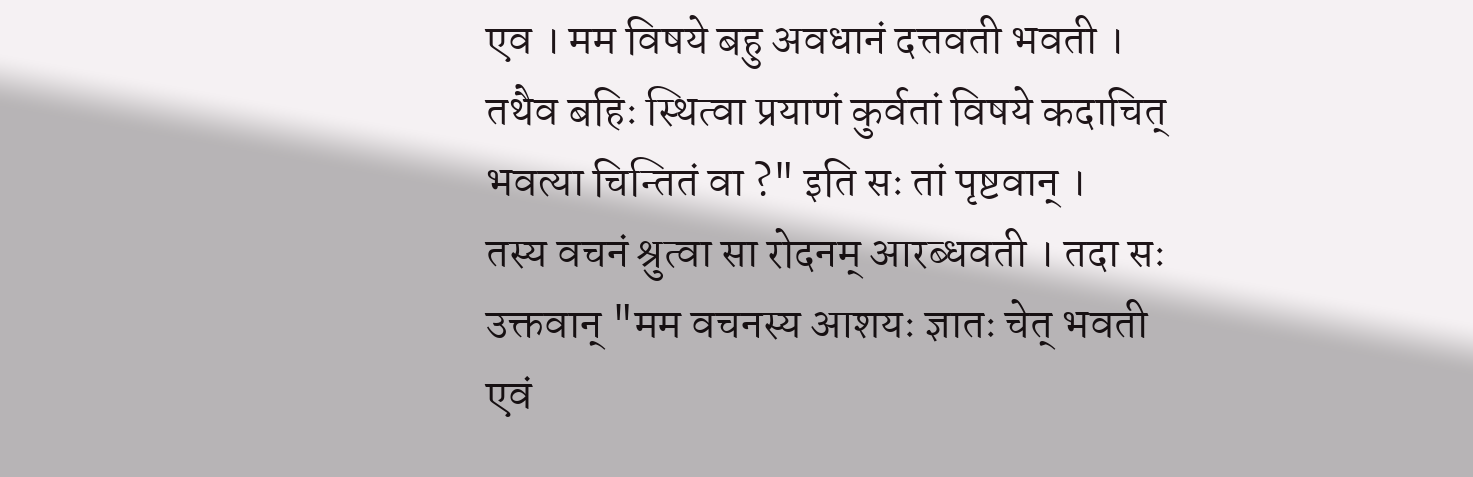एव । मम विषये बहु अवधानं दत्तवती भवती । तथैव बहिः स्थित्वा प्रयाणं कुर्वतां विषये कदाचित् भवत्या चिन्तितं वा ?" इति सः तां पृष्टवान् ।
तस्य वचनं श्रुत्वा सा रोदनम् आरब्धवती । तदा सः उक्तवान् "मम वचनस्य आशयः ज्ञातः चेत् भवती एवं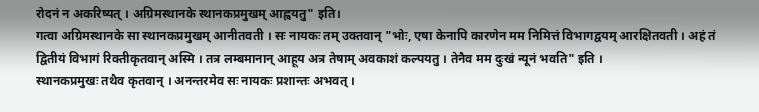रोदनं न अकरिष्यत् । अग्रिमस्थानके स्थानकप्रमुखम् आह्वयतु" इति।
गत्वा अग्रिमस्थानके सा स्थानकप्रमुखम् आनीतवती । सः नायकः तम् उक्तवान् "भोः, एषा केनापि कारणेन मम निमित्तं विभागद्वयम् आरक्षितवती । अहं तं द्वितीयं विभागं रिक्तीकृतवान् अस्मि । तत्र लम्बमानान् आहूय अत्र तेषाम् अवकाशं कल्पयतु । तेनैव मम दुःखं न्यूनं भवति" इति ।
स्थानकप्रमुखः तथैव कृतवान् । अनन्तरमेव सः नायकः प्रशान्तः अभवत् ।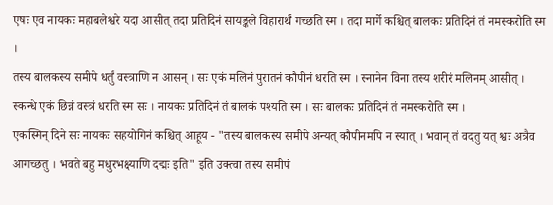एषः एव नायकः महाबलेश्वरे यदा आसीत् तदा प्रतिदिनं सायङ्कले विहारार्थं गच्छति स्म । तदा मार्गे कश्चित् बालकः प्रतिदिनं तं नमस्करोति स्म ।
तस्य बालकस्य समीपे धर्तुं वस्त्राणि न आसन् । सः एकं मलिनं पुरातनं कौपीनं धरति स्म । स्नानेन विना तस्य शरीरं मलिनम् आसीत् । स्कन्धे एकं छिन्नं वस्त्रं धरति स्म सः । नायकः प्रतिदिनं तं बालकं पश्यति स्म । सः बालकः प्रतिदिनं तं नमस्करोति स्म ।
एकस्मिन् दिने सः नायकः सहयोगिनं कश्चित् आहूय - "तस्य बालकस्य समीपे अन्यत् कौपीनमपि न स्यात् । भवान् तं वदतु यत् श्वः अत्रैव आगच्छतु । भवते बहु मधुरभक्ष्याणि दद्मः इति" इति उक्त्वा तस्य समीपं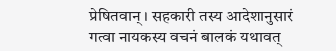प्रेषितवान् । सहकारी तस्य आदेशानुसारं गत्वा नायकस्य वचनं बालकं यथावत्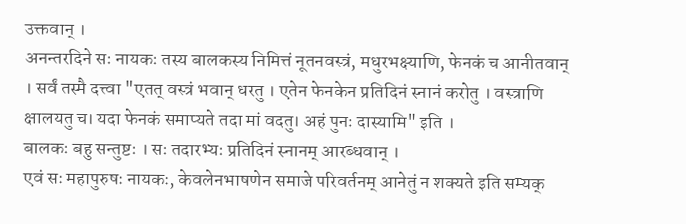उक्तवान् ।
अनन्तरदिने सः नायकः तस्य बालकस्य निमित्तं नूतनवस्त्रं, मधुरभक्ष्याणि, फेनकं च आनीतवान् । सर्वं तस्मै दत्त्वा "एतत् वस्त्रं भवान् धरतु । एतेन फेनकेन प्रतिदिनं स्नानं करोतु । वस्त्राणि क्षालयतु च। यदा फेनकं समाप्यते तदा मां वदतु। अहं पुनः दास्यामि" इति ।
बालकः बहु सन्तुष्टः । सः तदारभ्यः प्रतिदिनं स्नानम् आरब्धवान् ।
एवं सः महापुरुषः नायकः, केवलेनभाषणेन समाजे परिवर्तनम् आनेतुं न शक्यते इति सम्यक्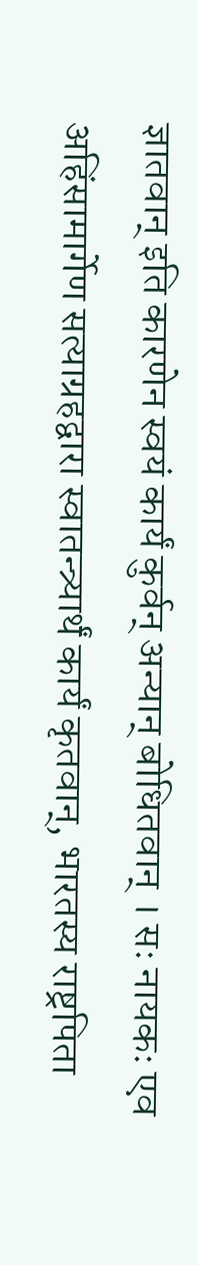ज्ञातवान् इति कारणेन स्वयं कार्यं कुर्वन् अन्यान् बोधितवान् । सः नायकः एव अहिंसामार्गेण सत्याग्रहद्वारा स्वातन्त्र्यार्थं कार्यं कृतवान्, भारतस्य राष्ट्रपिता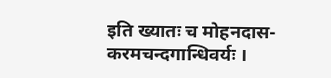इति ख्यातः च मोहनदास-करमचन्दगान्धिवर्यः ।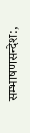सम्भाषणसन्देश:,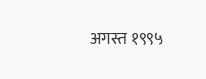अगस्त १९९५